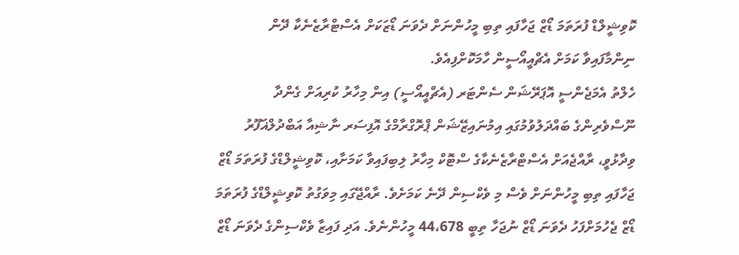ކޮވިޝީލްޑް ފުރަތަމަ ޑޯޒް ޖަހާފައި ތިބި މީހުންނަށް ދެވަނަ ޑޯޒަކަށް އެސްޓްރާޒެނެކާ ދޭން ނިންމާފައިވާ ކަމަށް އެޗްއީއޯސީން ހާމަކޮށްފިއެވެ.
ހެލްތު އެމަޖެންސީ އޮޕަރޭޝަން ސެންޓަރ (އެޗްއީއޯސީ) އިން މިހާރު ކުރިއަށް ގެންދާ ނޫސްވެރިންގެ ބައްދަލުވުމުގައި އިމުނައިޒޭޝަން ޕްރޮގްރާމްގެ އޮފިސަރ ނާޝިއާ އަބްދުލްޣަފޫރު ވިދާޅުވީ، ރާއްޖެއަށް އެސްޓްރާޒެނެކާގެ ސްޓޮކް މިހާރު ލިބިފައިވާ ކަމަށާއި، ކޮވިޝީލްޑްގެ ފުރަތަމަ ޑޯޒް ޖަހާފައި ތިބި މީހުންނަށް ވެސް މި ވެކްސިން ދޭނެ ކަމަށެވެ. ރާއްޖޭގައި މިވަގުތު ކޮވިޝީލްޑްގެ ފުރަތަމަ ޑޯޒް ޖެހުމަށްފަހު ދެވަނަ ޑޯޒް ނުޖަހާ ތިބީ 44،678 މީހުންނެވެ. އަދި ފައިޒާ ވެކްސިންގެ ދެވަނަ ޑޯޒް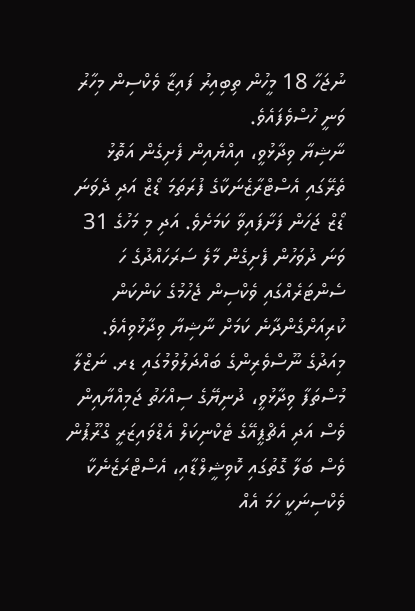ނުޖަހާ 18 މީހުން ތިބިއިރު ފައިޒާ ވެކްސިން މިހާރު ވަނީ ހުސްވެފައެވެ.
ނާޝިޔާ ވިދާޅުވީ، އިއްޔެއިން ފެށިގެން އަތޮޅު ތެރޭގައި އެސްޓްރާޒެނަކާގެ ފުރަތަމަ ޑޯޒް އަދި ދެވަނަ ޑޯޒް ޖަހަން ފަށާފައިވާ ކަމަށެވެ. އަދި މި މަހުގެ 31 ވަނަ ދުވަހުން ފެށިގެން މާލެ ސަރަހައްދުގެ ހަ ސެންޓަރެއްގައި ވެކްސިން ޖެހުމުގެ ކަންކަން ކުރިއަށްގެންދާނެ ކަމަށް ނާޝިޔާ ވިދާޅުވިއެވެ.
މިއަދުގެ ނޫސްވެރިންގެ ބައްދަލުވުމުގައި ޑރ. ނަޒްލާ މުސްތަފާ ވިދާޅުވީ، ދުނިޔޭގެ ސިއްހަތު ޖަމިއްޔާއިން ވެސް އަދި އެޗްޕީއޭގެ ޓެކްނިކަލް އެޑްވައިޒަރީ ގްރޫޕުން ވެސް ބަލާ ގޮތުގައި ކޮވިޝީލްޑާއި، އެސްޓްރަޒެނެކާ ވެކްސިނަކީ ހަމަ އެއް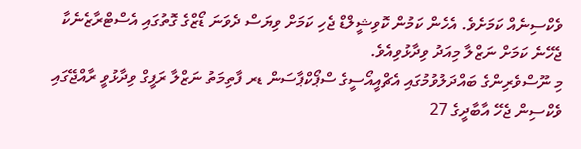ވެކްސިނެއް ކަމަށެވެ. އެހެން ކަމުން ކޮވިޝީލްޑް ޖެހި ކަމަށް ވިޔަސް ދެވަނަ ޑޯޒްގެ ގޮތުގައި އެސްޓްރާޒެނެކާ ޖެހޭނެ ކަމަށް ނަޒްލާ މިއަދު ވިދާޅުވިއެވެ.
މި ނޫސްވެރިންގެ ބައްދަލުވުމުގައި އެޗްއީއޯސީގެ ސްޕޯކްޕާސަން ޑރ ފާތިމަތު ނަޒްލާ ރަފީގް ވިދާޅުވީ ރާއްޖޭގައި ވެކްސިން ޖެހޭ އާބާދީގެ 27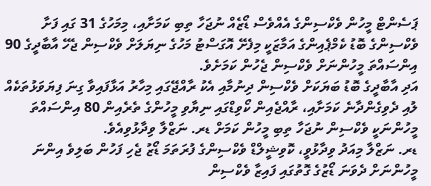ޕަސެންޓް މީހުން ވެކްސިންގެ އެއްވެސް ޑޯޒެއް ނުޖަހާ ތިބި ކަމަށާއި، މިމަހުގެ 31 ގައި ފަށާ ވެކްސިންގެ ބޮޑު ކެމްޕެއިންގެ އަމާޒަކީ މިފެށޭ އޮގަސްޓު މަހުގެ ނިޔަލަށް ވެކްސިން ޖެހޭ އާބާދީގެ 90 އިންސައްތަ މީހުންނަށް ވެކްސިން ޖެހުން ކަމަށެވެ.
އަދި އާބާދީގެ ބޮޑު ބަޔަކަށް ވެކްސިން ދިނުމާއި އެކު ރާއްޖޭގައި މިހާރު އަޅާފައިވާ ގިނަ ފިޔަވަޅުތަކެއް ލުއި ދެވިގެންދާނެ ކަމަށާއި، ރާއްޖެއިން ކޯވިޑްގައި ނިޔާވި މީހުންގެ ތެރެއިން 80 އިންސައްތަ މީހުންނަކީ ވެކްސިން ނުޖަހާ ތިބި މީހުން ކަމަށް ޑރ. ނަޒްލާ ވިދާޅުވިއެވެ.
ޑރ. ނަޒްލާ މިއަދު ވިދާޅުވީ، ކޮވިޝީލްޑް ވެކްސިންގެ ފުރަތަމަ ޑޯޒު ޖެހި ފަހުން ބަލިވެ އިންނަ މީހުންނަށް ދެވަނަ ޑޯޒުގެ ގޮތުގައި ފައިޒާ ވެކްސިން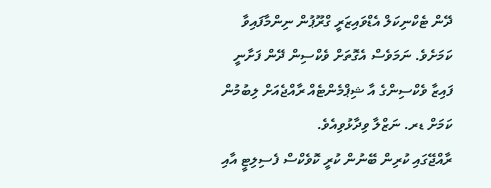ދޭން ޓެކްނިކަލް އެޑްވައިޒަރީ ގްރޫޕުން ނިންމާފައިވާ ކަމަށެވެ. ނަމަވެސް އެގޮތަށް ވެކްސިން ދޭން ފަށާނީ ފައިޒާ ވެކްސިންގެ އާ ޝިޕްމެންޓެއް ރާއްޖެއަށް ލިބުމުން ކަމަށް ޑރ. ނަޒްލާ ވިދާޅުވިއެވެ.
ރާއްޖޭގައި ކުރިން ބޭނުން ކުރީ ކޮވެކްސް ފެސިލިޓީ އާއި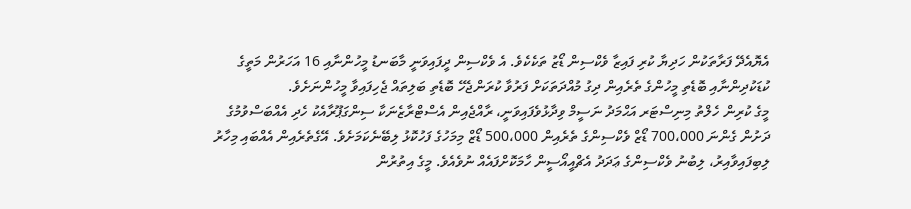އެޔޮއެދޭ ފަރާތަކުން ހަދިޔާ ކުރި ފައިޒާ ވެކްސިން ޑޯޒު ތަކެކެވެ. އެ ވެކްސިން ދީފައިވަނީ މާބަނޑު މީހުންނާއި 16 އަހަރުން މަތީގެ ކުޑަކުދިންނާއި ބޮޑެތި މީހުންގެ ތެރެއިން ދިގު މުއްދަތަކަށް ފަރުވާ ކުރަންޖެހޭ ބޮޑެތި ބަލިތައް ޖެހިފައިވާ މީހުންނަށެވެ.
މީގެ ކުރިން ހެލްތު މިނިސްޓަރ އަޙްމަދު ނަސީމް ވިދާޅުވެފައިވަނީ، ރާއްޖެއިން އެސްޓްރާޒެނަކާ ސިންގަޕޫރާއެކު ހެދި އެއްބަސްވުމުގެ ދަށުން ގެންނަ 700،000 ޑޯޒް ވެކްސިންގެ ތެރެއިން 500،000 ޑޯޒް މިމަހުގެ ފަހުކޮޅު ލިބޭނެކަމަށެވެ. އޭގެތެރެއިން އެއްބައި މިހާރު ލިބިފައިވާއިރު، ލިބުނު ވެކްސިންގެ ޢަދަދު އެޗްއީއޯސީން ހާމަކޮށްފައެއް ނުވެއެވެ. މީގެ އިތުރުން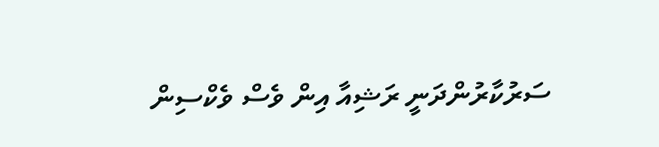ސަރުކާރުންދަނީ ރަޝިއާ އިން ވެސް ވެކްސިން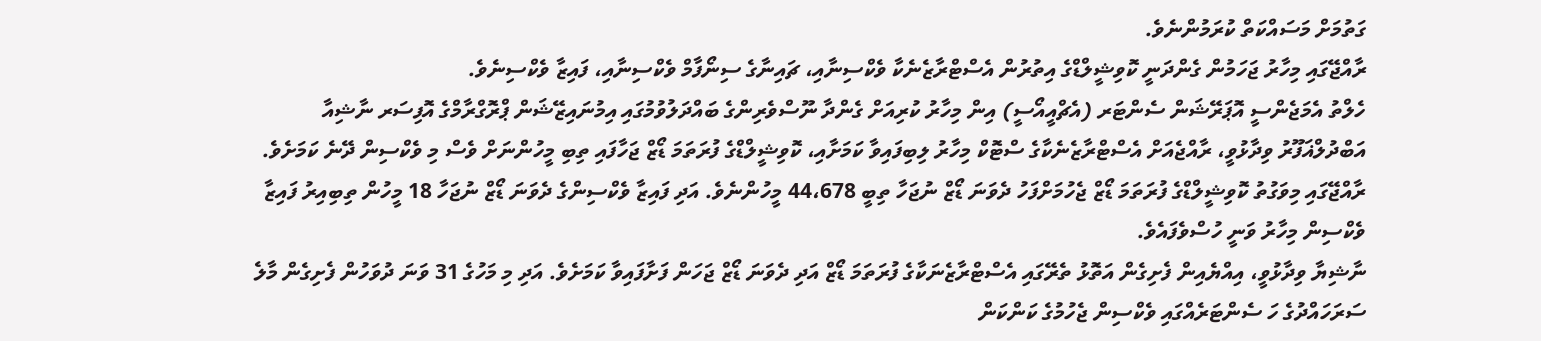ގަތުމަށް މަސައްކަތް ކުރަމުންނެވެ.
ރާއްޖޭގައި މިހާރު ޖަހަމުން ގެންދަނީ ކޮވިޝީލްޑްގެ އިތުރުން އެސްޓްރާޒެނެކާ ވެކްސިނާއި، ޗައިނާގެ ސިނޯފާމް ވެކްސިނާއި، ފައިޒާ ވެކްސިނެވެ.
ހެލްތު އެމަޖެންސީ އޮޕަރޭޝަން ސެންޓަރ (އެޗްއީއޯސީ) އިން މިހާރު ކުރިއަށް ގެންދާ ނޫސްވެރިންގެ ބައްދަލުވުމުގައި އިމުނައިޒޭޝަން ޕްރޮގްރާމްގެ އޮފިސަރ ނާޝިއާ އަބްދުލްޣަފޫރު ވިދާޅުވީ، ރާއްޖެއަށް އެސްޓްރާޒެނެކާގެ ސްޓޮކް މިހާރު ލިބިފައިވާ ކަމަށާއި، ކޮވިޝީލްޑްގެ ފުރަތަމަ ޑޯޒް ޖަހާފައި ތިބި މީހުންނަށް ވެސް މި ވެކްސިން ދޭނެ ކަމަށެވެ. ރާއްޖޭގައި މިވަގުތު ކޮވިޝީލްޑްގެ ފުރަތަމަ ޑޯޒް ޖެހުމަށްފަހު ދެވަނަ ޑޯޒް ނުޖަހާ ތިބީ 44،678 މީހުންނެވެ. އަދި ފައިޒާ ވެކްސިންގެ ދެވަނަ ޑޯޒް ނުޖަހާ 18 މީހުން ތިބިއިރު ފައިޒާ ވެކްސިން މިހާރު ވަނީ ހުސްވެފައެވެ.
ނާޝިޔާ ވިދާޅުވީ، އިއްޔެއިން ފެށިގެން އަތޮޅު ތެރޭގައި އެސްޓްރާޒެނަކާގެ ފުރަތަމަ ޑޯޒް އަދި ދެވަނަ ޑޯޒް ޖަހަން ފަށާފައިވާ ކަމަށެވެ. އަދި މި މަހުގެ 31 ވަނަ ދުވަހުން ފެށިގެން މާލެ ސަރަހައްދުގެ ހަ ސެންޓަރެއްގައި ވެކްސިން ޖެހުމުގެ ކަންކަން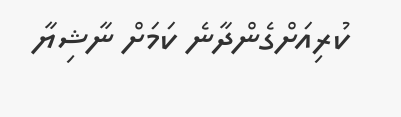ކުރިއަށްގެންދާނެ ކަމަށް ނާޝިޔާ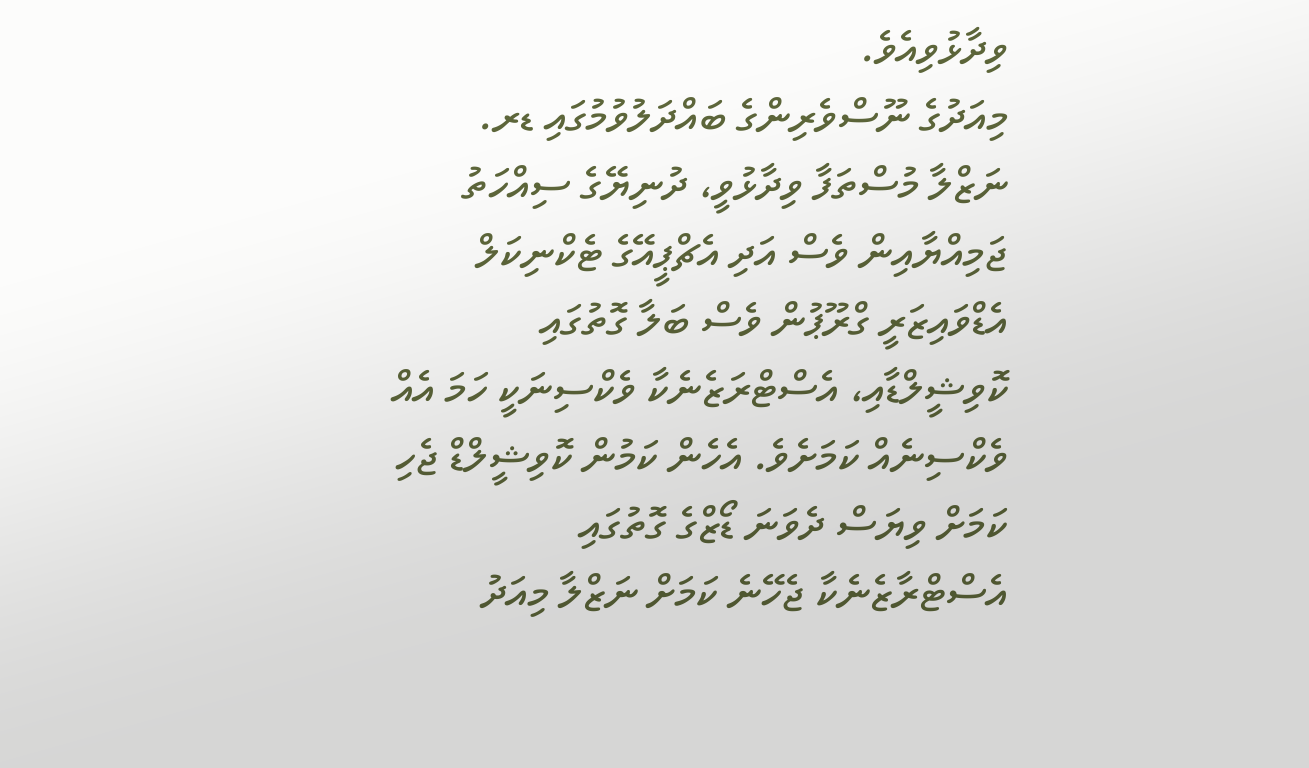ވިދާޅުވިއެވެ.
މިއަދުގެ ނޫސްވެރިންގެ ބައްދަލުވުމުގައި ޑރ. ނަޒްލާ މުސްތަފާ ވިދާޅުވީ، ދުނިޔޭގެ ސިއްހަތު ޖަމިއްޔާއިން ވެސް އަދި އެޗްޕީއޭގެ ޓެކްނިކަލް އެޑްވައިޒަރީ ގްރޫޕުން ވެސް ބަލާ ގޮތުގައި ކޮވިޝީލްޑާއި، އެސްޓްރަޒެނެކާ ވެކްސިނަކީ ހަމަ އެއް ވެކްސިނެއް ކަމަށެވެ. އެހެން ކަމުން ކޮވިޝީލްޑް ޖެހި ކަމަށް ވިޔަސް ދެވަނަ ޑޯޒްގެ ގޮތުގައި އެސްޓްރާޒެނެކާ ޖެހޭނެ ކަމަށް ނަޒްލާ މިއަދު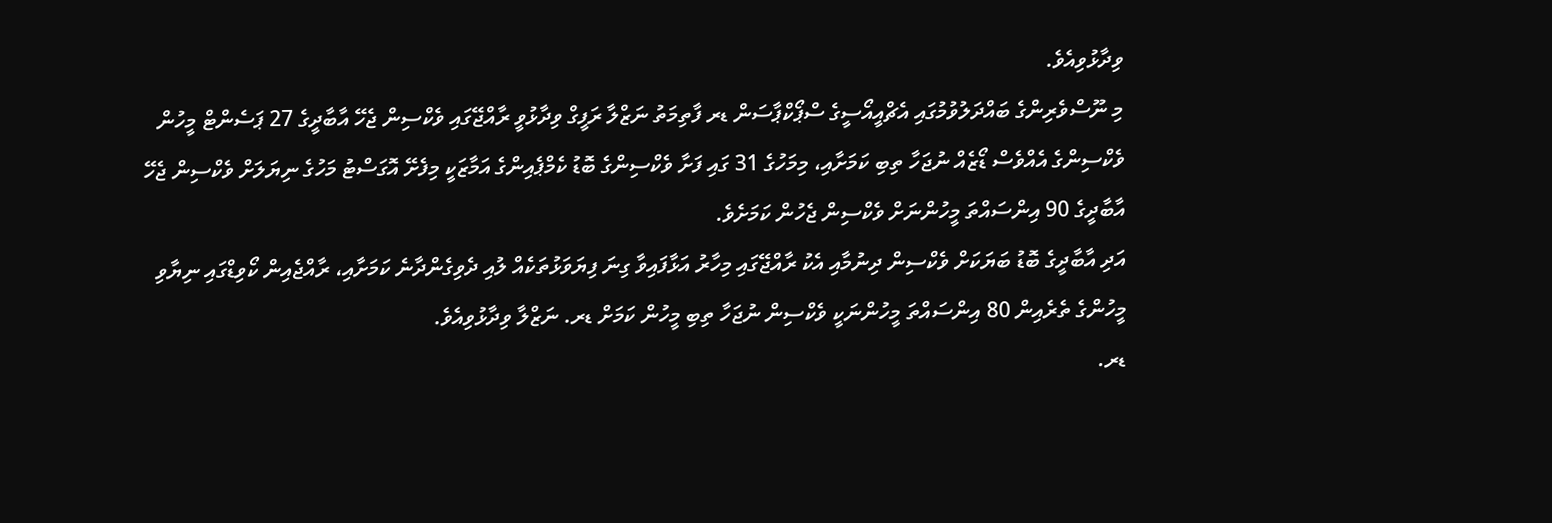ވިދާޅުވިއެވެ.
މި ނޫސްވެރިންގެ ބައްދަލުވުމުގައި އެޗްއީއޯސީގެ ސްޕޯކްޕާސަން ޑރ ފާތިމަތު ނަޒްލާ ރަފީގް ވިދާޅުވީ ރާއްޖޭގައި ވެކްސިން ޖެހޭ އާބާދީގެ 27 ޕަސެންޓް މީހުން ވެކްސިންގެ އެއްވެސް ޑޯޒެއް ނުޖަހާ ތިބި ކަމަށާއި، މިމަހުގެ 31 ގައި ފަށާ ވެކްސިންގެ ބޮޑު ކެމްޕެއިންގެ އަމާޒަކީ މިފެށޭ އޮގަސްޓު މަހުގެ ނިޔަލަށް ވެކްސިން ޖެހޭ އާބާދީގެ 90 އިންސައްތަ މީހުންނަށް ވެކްސިން ޖެހުން ކަމަށެވެ.
އަދި އާބާދީގެ ބޮޑު ބަޔަކަށް ވެކްސިން ދިނުމާއި އެކު ރާއްޖޭގައި މިހާރު އަޅާފައިވާ ގިނަ ފިޔަވަޅުތަކެއް ލުއި ދެވިގެންދާނެ ކަމަށާއި، ރާއްޖެއިން ކޯވިޑްގައި ނިޔާވި މީހުންގެ ތެރެއިން 80 އިންސައްތަ މީހުންނަކީ ވެކްސިން ނުޖަހާ ތިބި މީހުން ކަމަށް ޑރ. ނަޒްލާ ވިދާޅުވިއެވެ.
ޑރ.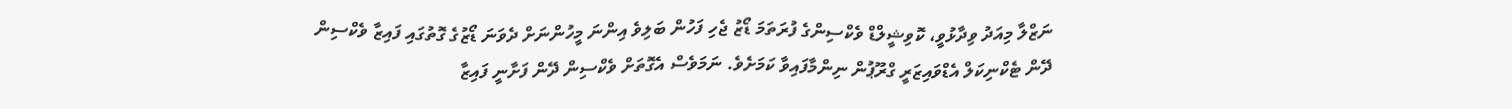ނަޒްލާ މިއަދު ވިދާޅުވީ، ކޮވިޝީލްޑް ވެކްސިންގެ ފުރަތަމަ ޑޯޒު ޖެހި ފަހުން ބަލިވެ އިންނަ މީހުންނަށް ދެވަނަ ޑޯޒުގެ ގޮތުގައި ފައިޒާ ވެކްސިން ދޭން ޓެކްނިކަލް އެޑްވައިޒަރީ ގްރޫޕުން ނިންމާފައިވާ ކަމަށެވެ. ނަމަވެސް އެގޮތަށް ވެކްސިން ދޭން ފަށާނީ ފައިޒާ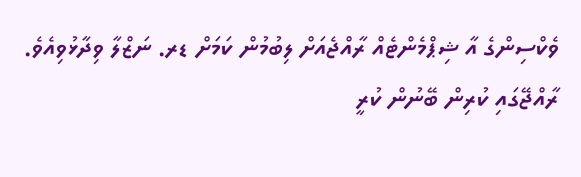ވެކްސިންގެ އާ ޝިޕްމެންޓެއް ރާއްޖެއަށް ލިބުމުން ކަމަށް ޑރ. ނަޒްލާ ވިދާޅުވިއެވެ.
ރާއްޖޭގައި ކުރިން ބޭނުން ކުރީ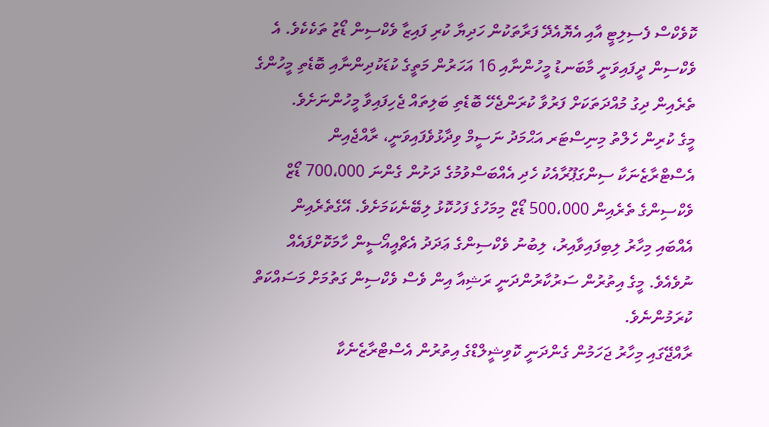ކޮވެކްސް ފެސިލިޓީ އާއި އެޔޮއެދޭ ފަރާތަކުން ހަދިޔާ ކުރި ފައިޒާ ވެކްސިން ޑޯޒު ތަކެކެވެ. އެ ވެކްސިން ދީފައިވަނީ މާބަނޑު މީހުންނާއި 16 އަހަރުން މަތީގެ ކުޑަކުދިންނާއި ބޮޑެތި މީހުންގެ ތެރެއިން ދިގު މުއްދަތަކަށް ފަރުވާ ކުރަންޖެހޭ ބޮޑެތި ބަލިތައް ޖެހިފައިވާ މީހުންނަށެވެ.
މީގެ ކުރިން ހެލްތު މިނިސްޓަރ އަޙްމަދު ނަސީމް ވިދާޅުވެފައިވަނީ، ރާއްޖެއިން އެސްޓްރާޒެނަކާ ސިންގަޕޫރާއެކު ހެދި އެއްބަސްވުމުގެ ދަށުން ގެންނަ 700،000 ޑޯޒް ވެކްސިންގެ ތެރެއިން 500،000 ޑޯޒް މިމަހުގެ ފަހުކޮޅު ލިބޭނެކަމަށެވެ. އޭގެތެރެއިން އެއްބައި މިހާރު ލިބިފައިވާއިރު، ލިބުނު ވެކްސިންގެ ޢަދަދު އެޗްއީއޯސީން ހާމަކޮށްފައެއް ނުވެއެވެ. މީގެ އިތުރުން ސަރުކާރުންދަނީ ރަޝިއާ އިން ވެސް ވެކްސިން ގަތުމަށް މަސައްކަތް ކުރަމުންނެވެ.
ރާއްޖޭގައި މިހާރު ޖަހަމުން ގެންދަނީ ކޮވިޝީލްޑްގެ އިތުރުން އެސްޓްރާޒެނެކާ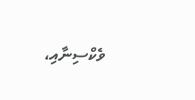ވެކްސިނާއި،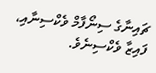ޗައިނާގެ ސިނޯފާމް ވެކްސިނާއި، ފައިޒާ ވެކްސިނެވެ.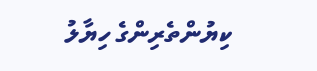ކިޔުންތެރިންގެ ހިޔާލު